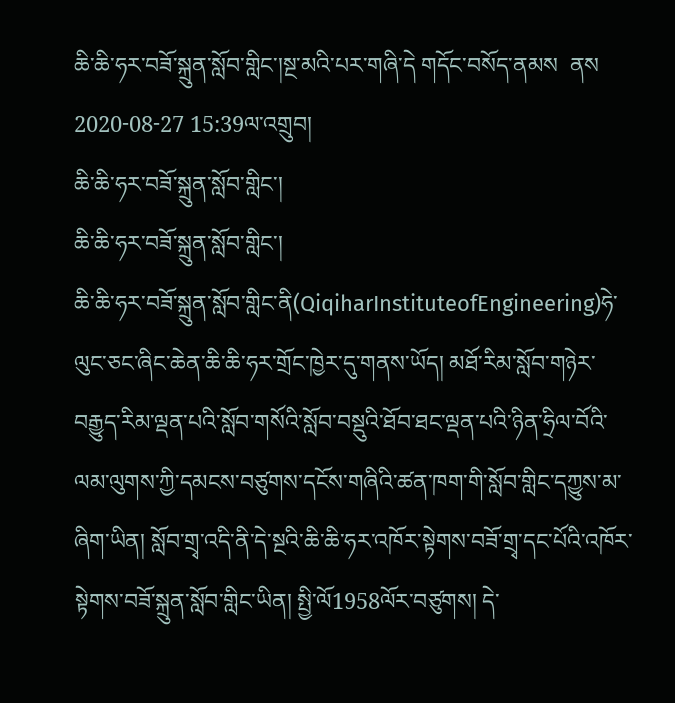ཆི་ཆི་ཧར་བཟོ་སྐྲུན་སློབ་གླིང་།སྔ་མའི་པར་གཞི་དེ གདོང་བསོད་ནམས  ནས 2020-08-27 15:39ལ་འགྲུབ།
ཆི་ཆི་ཧར་བཟོ་སྐྲུན་སློབ་གླིང་།
ཆི་ཆི་ཧར་བཟོ་སྐྲུན་སློབ་གླིང་།
ཆི་ཆི་ཧར་བཟོ་སྐྲུན་སློབ་གླིང་ནི(QiqiharInstituteofEngineering)ཧེ་ལུང་ཅང་ཞིང་ཆེན་ཆི་ཆི་ཧར་གྲོང་ཁྱེར་དུ་གནས་ཡོད། མཐོ་རིམ་སློབ་གཉེར་བརྒྱུད་རིམ་ལྡན་པའི་སློབ་གསོའི་སློབ་བསྡུའི་ཐོབ་ཐང་ལྡན་པའི་ཉིན་ཧྲིལ་བོའི་ལམ་ལུགས་ཀྱི་དམངས་བཙུགས་དངོས་གཞིའི་ཚན་ཁག་གི་སློབ་གླིང་དཀྱུས་མ་ཞིག་ཡིན། སློབ་གྲྭ་འདི་ནི་དེ་སྔའི་ཆི་ཆི་ཧར་འཁོར་སྟེགས་བཟོ་གྲྭ་དང་པོའི་འཁོར་སྟེགས་བཟོ་སྐྲུན་སློབ་གླིང་ཡིན། སྤྱི་ལོ1958ལོར་བཙུགས། དེ་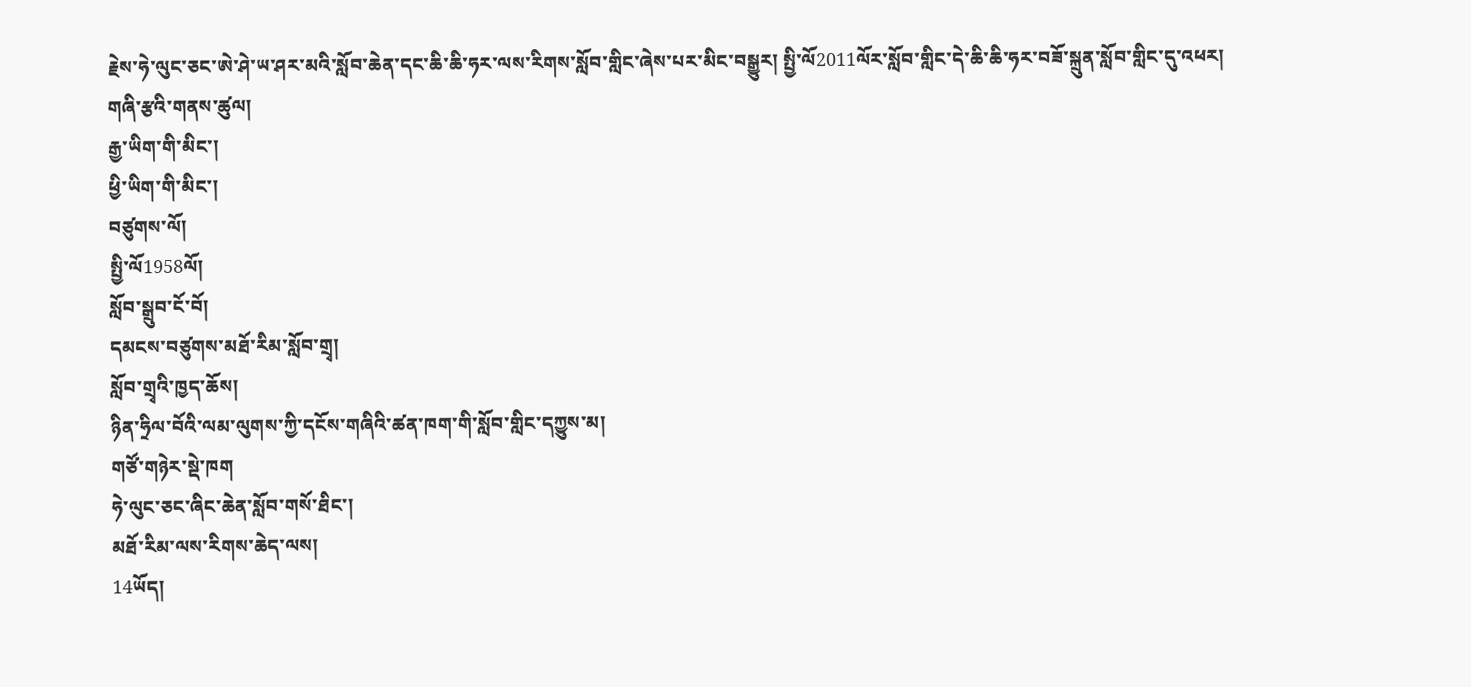རྗེས་ཧེ་ལུང་ཅང་ཨེ་ཤེ་ཡ་ཤར་མའི་སློབ་ཆེན་དང་ཆི་ཆི་ཧར་ལས་རིགས་སློབ་གླིང་ཞེས་པར་མིང་བསྒྱུར། སྤྱི་ལོ2011ལོར་སློབ་གླིང་དེ་ཆི་ཆི་ཧར་བཟོ་སྐྲུན་སློབ་གླིང་དུ་འཕར།
གཞི་རྩའི་གནས་ཚུལ།
རྒྱ་ཡིག་གི་མིང་།
ཕྱི་ཡིག་གི་མིང་།
བཙུགས་ལོ།
སྤྱི་ལོ1958ལོ།
སློབ་སྒྲུབ་ངོ་བོ།
དམངས་བཙུགས་མཐོ་རིམ་སློབ་གྲྭ།
སློབ་གྲྭའི་ཁྱད་ཆོས།
ཉིན་ཧྲིལ་བོའི་ལམ་ལུགས་ཀྱི་དངོས་གཞིའི་ཚན་ཁག་གི་སློབ་གླིང་དཀྱུས་མ།
གཙོ་གཉེར་སྡེ་ཁག
ཧེ་ལུང་ཅང་ཞིང་ཆེན་སློབ་གསོ་ཐིང་།
མཐོ་རིམ་ལས་རིགས་ཆེད་ལས།
14ཡོད།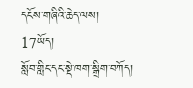དངོས་གཞིའི་ཆེད་ལས།
17ཡོད།
སློབ་གླིང་དང་སྡེ་ཁག་སྒྲིག་བཀོད།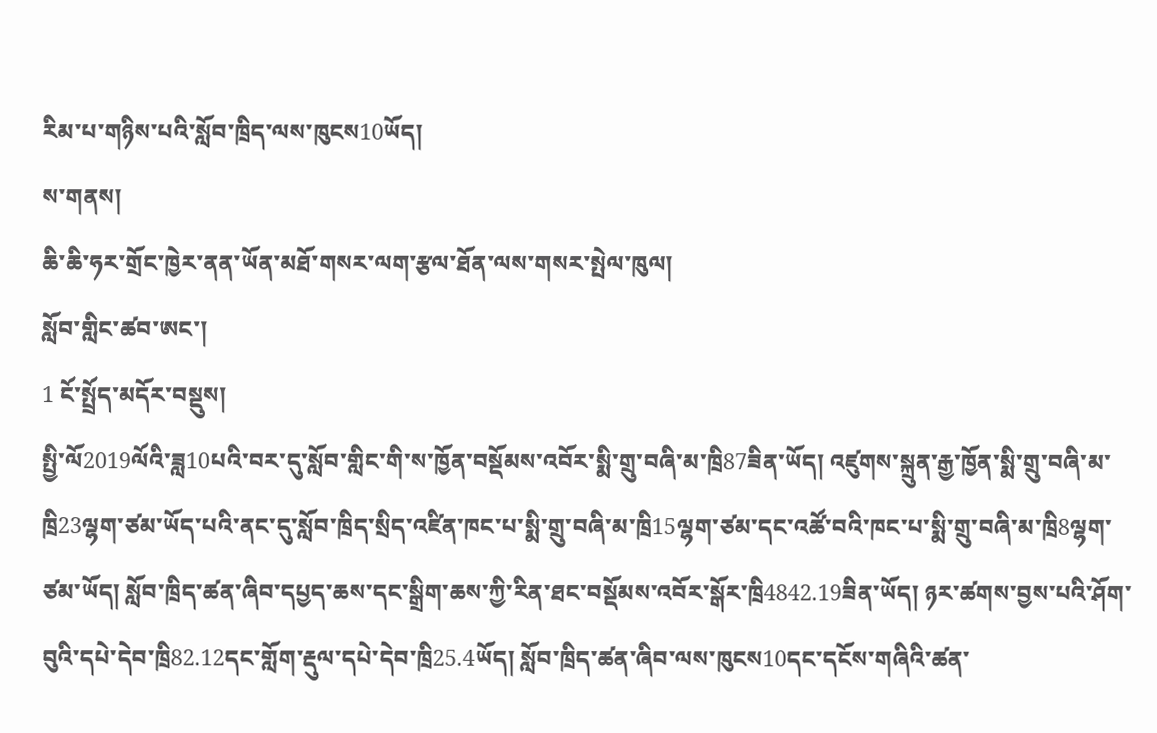རིམ་པ་གཉིས་པའི་སློབ་ཁྲིད་ལས་ཁུངས10ཡོད།
ས་གནས།
ཆི་ཆི་ཧར་གྲོང་ཁྱེར་ནན་ཡོན་མཐོ་གསར་ལག་རྩལ་ཐོན་ལས་གསར་སྤེལ་ཁུལ།
སློབ་གླིང་ཚབ་ཨང་།
1 ངོ་སྤྲོད་མདོར་བསྡུས།
སྤྱི་ལོ2019ལོའི་ཟླ10པའི་བར་དུ་སློབ་གླིང་གི་ས་ཁྱོན་བསྡོམས་འབོར་སྨི་གྲུ་བཞི་མ་ཁྲི87ཟིན་ཡོད། འཛུགས་སྐྲུན་རྒྱ་ཁྱོན་སྨི་གྲུ་བཞི་མ་ཁྲི23ལྷག་ཙམ་ཡོད་པའི་ནང་དུ་སློབ་ཁྲིད་སྲིད་འཛིན་ཁང་པ་སྨི་གྲུ་བཞི་མ་ཁྲི15ལྷག་ཙམ་དང་འཚོ་བའི་ཁང་པ་སྨི་གྲུ་བཞི་མ་ཁྲི8ལྷག་ཙམ་ཡོད། སློབ་ཁྲིད་ཚན་ཞིབ་དཔྱད་ཆས་དང་སྒྲིག་ཆས་ཀྱི་རིན་ཐང་བསྡོམས་འབོར་སྒོར་ཁྲི4842.19ཟིན་ཡོད། ཉར་ཚགས་བྱས་པའི་ཤོག་བུའི་དཔེ་དེབ་ཁྲི82.12དང་གློག་རྡུལ་དཔེ་དེབ་ཁྲི25.4ཡོད། སློབ་ཁྲིད་ཚན་ཞིབ་ལས་ཁུངས10དང་དངོས་གཞིའི་ཚན་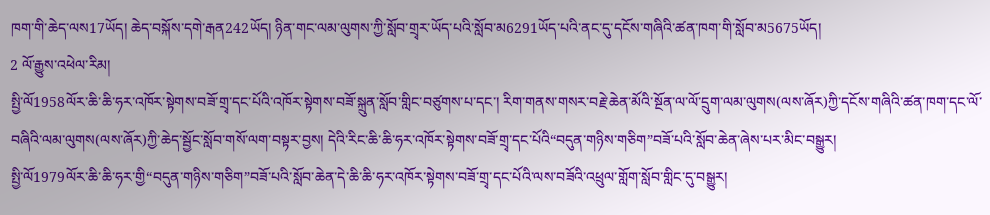ཁག་གི་ཆེད་ལས17ཡོད། ཆེད་བསྐོས་དགེ་རྒན242ཡོད། ཉིན་གང་ལམ་ལུགས་ཀྱི་སློབ་གྲྭར་ཡོད་པའི་སློབ་མ6291ཡོད་པའི་ནང་དུ་དངོས་གཞིའི་ཚན་ཁག་གི་སློབ་མ5675ཡོད།
2 ལོ་རྒྱུས་འཕེལ་རིམ།
སྤྱི་ལོ1958ལོར་ཆི་ཆི་ཧར་འཁོར་སྟེགས་བཟོ་གྲྭ་དང་པོའི་འཁོར་སྟེགས་བཟོ་སྐྲུན་སློབ་གླིང་བཙུགས་པ་དང་། རིག་གནས་གསར་བརྗེ་ཆེན་མོའི་སྔོན་ལ་ལོ་དྲུག་ལམ་ལུགས(ལས་ཞོར)ཀྱི་དངོས་གཞིའི་ཚན་ཁག་དང་ལོ་བཞིའི་ལམ་ལུགས(ལས་ཞོར)ཀྱི་ཆེད་སྦྱོང་སློབ་གསོ་ལག་བསྟར་བྱས། དེའི་རིང་ཆི་ཆི་ཧར་འཁོར་སྟེགས་བཟོ་གྲྭ་དང་པོའི“བདུན་གཉིས་གཅིག”བཟོ་པའི་སློབ་ཆེན་ཞེས་པར་མིང་བསྒྱུར།
སྤྱི་ལོ1979ལོར་ཆི་ཆི་ཧར་གྱི“བདུན་གཉིས་གཅིག”བཟོ་པའི་སློབ་ཆེན་དེ་ཆི་ཆི་ཧར་འཁོར་སྟེགས་བཟོ་གྲྭ་དང་པོའི་ལས་བཟོའི་འཕྲུལ་གློག་སློབ་གླིང་དུ་བསྒྱུར།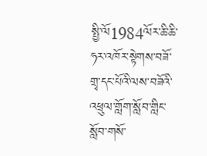སྤྱི་ལོ1984ལོར་ཆི་ཆི་ཧར་འཁོར་སྟེགས་བཟོ་གྲྭ་དང་པོའི་ལས་བཟོའི་འཕྲུལ་གློག་སློབ་གླིང་སློབ་གསོ་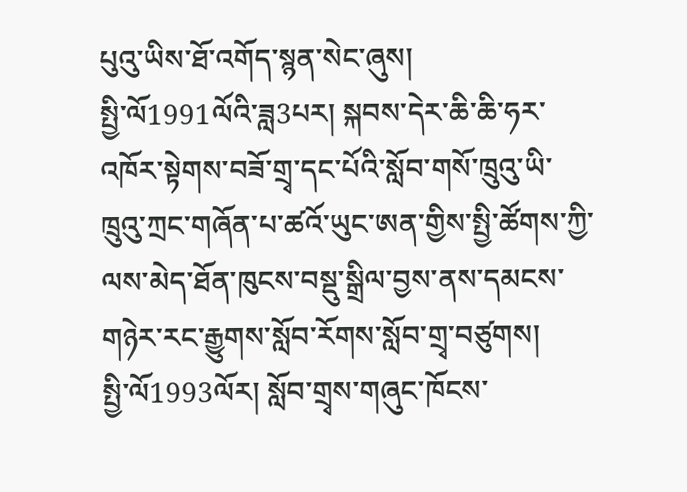པུའུ་ཡིས་ཐོ་འགོད་སྙན་སེང་ཞུས།
སྤྱི་ལོ1991ལོའི་ཟླ3པར། སྐབས་དེར་ཆི་ཆི་ཧར་འཁོར་སྟེགས་བཟོ་གྲྭ་དང་པོའི་སློབ་གསོ་ཁྲུའུ་ཡི་ཁྲུའུ་ཀྲང་གཞོན་པ་ཚའོ་ཡུང་ཨན་གྱིས་སྤྱི་ཚོགས་ཀྱི་ལས་མེད་ཐོན་ཁུངས་བསྡུ་སྒྲིལ་བྱས་ནས་དམངས་གཉེར་རང་རྒྱུགས་སློབ་རོགས་སློབ་གྲྭ་བཙུགས།
སྤྱི་ལོ1993ལོར། སློབ་གྲྭས་གཞུང་ཁོངས་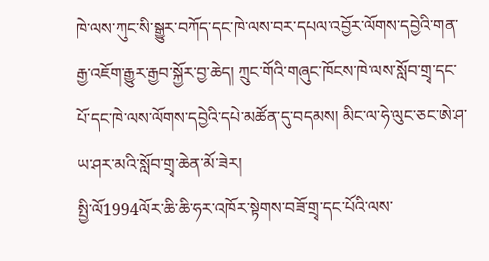ཁེ་ལས་ཀུང་སི་སྒྱུར་བཀོད་དང་ཁེ་ལས་བར་དཔལ་འབྱོར་ལོགས་དབྱེའི་གན་རྒྱ་འཇོག་རྒྱུར་རྒྱབ་སྐྱོར་བྱ་ཆེད། ཀྲུང་གོའི་གཞུང་ཁོངས་ཁེ་ལས་སློབ་གྲྭ་དང་པོ་དང་ཁེ་ལས་ལོགས་དབྱེའི་དཔེ་མཚོན་དུ་བདམས། མིང་ལ་ཧེ་ལུང་ཅང་ཨེ་ཤ་ཡ་ཤར་མའི་སློབ་གྲྭ་ཆེན་མོ་ཟེར།
སྤྱི་ལོ1994ལོར་ཆི་ཆི་ཧར་འཁོར་སྟེགས་བཟོ་གྲྭ་དང་པོའི་ལས་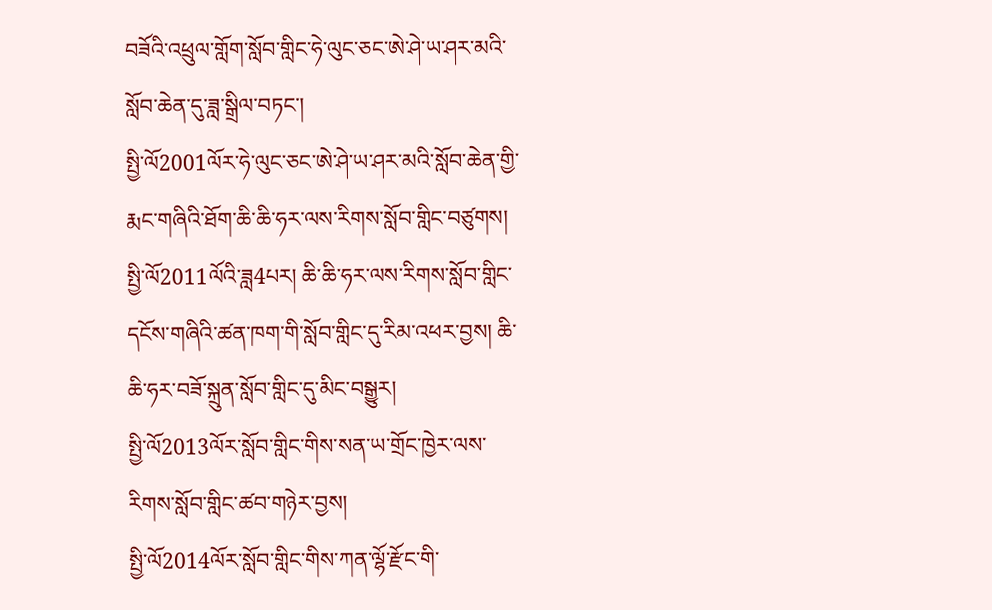བཟོའི་འཕྲུལ་གློག་སློབ་གླིང་ཧེ་ལུང་ཅང་ཨེ་ཤེ་ཡ་ཤར་མའི་སློབ་ཆེན་དུ་ཟླ་སྒྲིལ་བཏང་།
སྤྱི་ལོ2001ལོར་ཧེ་ལུང་ཅང་ཨེ་ཤེ་ཡ་ཤར་མའི་སློབ་ཆེན་གྱི་རྨང་གཞིའི་ཐོག་ཆི་ཆི་ཧར་ལས་རིགས་སློབ་གླིང་བཙུགས།
སྤྱི་ལོ2011ལོའི་ཟླ4པར། ཆི་ཆི་ཧར་ལས་རིགས་སློབ་གླིང་དངོས་གཞིའི་ཚན་ཁག་གི་སློབ་གླིང་དུ་རིམ་འཕར་བྱས། ཆི་ཆི་ཧར་བཟོ་སྐྲུན་སློབ་གླིང་དུ་མིང་བསྒྱུར།
སྤྱི་ལོ2013ལོར་སློབ་གླིང་གིས་སན་ཡ་གྲོང་ཁྱེར་ལས་རིགས་སློབ་གླིང་ཚབ་གཉེར་བྱས།
སྤྱི་ལོ2014ལོར་སློབ་གླིང་གིས་ཀན་ལྷོ་རྫོང་གི་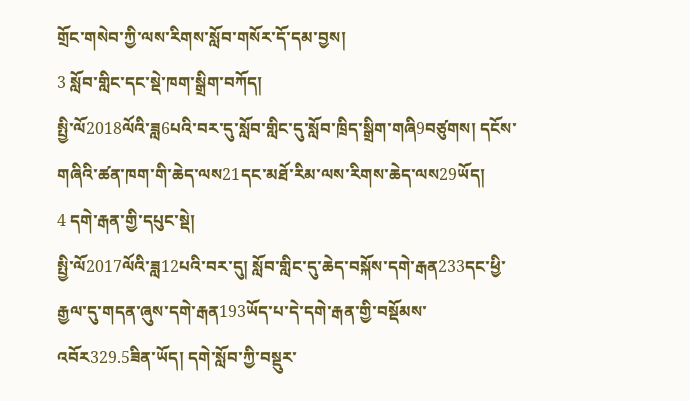གྲོང་གསེབ་ཀྱི་ལས་རིགས་སློབ་གསོར་དོ་དམ་བྱས།
3 སློབ་གླིང་དང་སྡེ་ཁག་སྒྲིག་བཀོད།
སྤྱི་ལོ2018ལོའི་ཟླ6པའི་བར་དུ་སློབ་གླིང་དུ་སློབ་ཁྲིད་སྒྲིག་གཞི9བཙུགས། དངོས་གཞིའི་ཚན་ཁག་གི་ཆེད་ལས21དང་མཐོ་རིམ་ལས་རིགས་ཆེད་ལས29ཡོད།
4 དགེ་རྒན་གྱི་དཔུང་སྡེ།
སྤྱི་ལོ2017ལོའི་ཟླ12པའི་བར་དུ། སློབ་གླིང་དུ་ཆེད་བསྐོས་དགེ་རྒན233དང་ཕྱི་རྒྱལ་དུ་གདན་ཞུས་དགེ་རྒན193ཡོད་པ་དེ་དགེ་རྒན་གྱི་བསྡོམས་འབོར329.5ཟིན་ཡོད། དགེ་སློབ་ཀྱི་བསྡུར་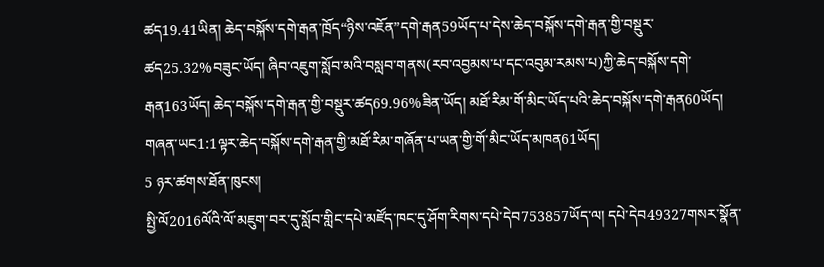ཚད19.41ཡིན། ཆེད་བསྐོས་དགེ་རྒན་ཁྲོད“ཉིས་འཇོན”དགེ་རྒན59ཡོད་པ་དེས་ཆེད་བསྐོས་དགེ་རྒན་གྱི་བསྡུར་ཚད25.32%བཟུང་ཡོད། ཞིབ་འཇུག་སློབ་མའི་བསླབ་གནས(རབ་འབྱམས་པ་དང་འབུམ་རམས་པ)ཀྱི་ཆེད་བསྐོས་དགེ་རྒན163ཡོད། ཆེད་བསྐོས་དགེ་རྒན་གྱི་བསྡུར་ཚད69.96%ཟིན་ཡོད། མཐོ་རིམ་གོ་མིང་ཡོད་པའི་ཆེད་བསྐོས་དགེ་རྒན60ཡོད། གཞན་ཡང1:1ལྟར་ཆེད་བསྐོས་དགེ་རྒན་གྱི་མཐོ་རིམ་གཞོན་པ་ཡན་གྱི་གོ་མིང་ཡོད་མཁན61ཡོད།
5 ཉར་ཚགས་ཐོན་ཁུངས།
སྤྱི་ལོ2016ལོའི་ལོ་མཇུག་བར་དུ་སློབ་གླིང་དཔེ་མཛོད་ཁང་དུ་ཤོག་རིགས་དཔེ་དེབ753857ཡོད་ལ། དཔེ་དེབ49327གསར་སྣོན་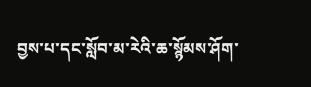བྱས་པ་དང་སློབ་མ་རེའི་ཆ་སྙོམས་ཤོག་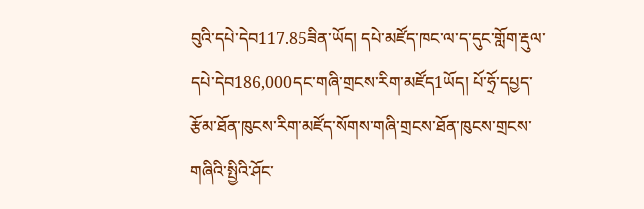བུའི་དཔེ་དེབ117.85ཟིན་ཡོད། དཔེ་མཛོད་ཁང་ལ་ད་དུང་གློག་རྡུལ་དཔེ་དེབ186,000དང་གཞི་གྲངས་རིག་མཛོད1ཡོད། པོ་ཧྲོ་དཔྱད་རྩོམ་ཐོན་ཁུངས་རིག་མཛོད་སོགས་གཞི་གྲངས་ཐོན་ཁུངས་གྲངས་གཞིའི་སྤྱིའི་ཤོང་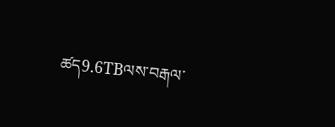ཚད9.6TBལས་བརྒལ་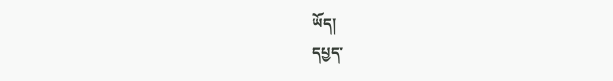ཡོད།
དཔྱད་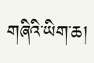གཞིའི་ཡིག་ཆ།